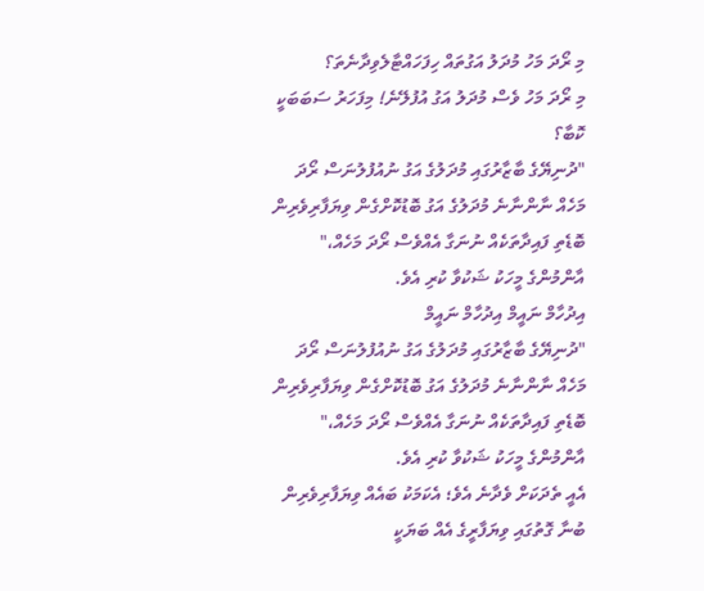މި ރޯދަ މަހު މުދަލު އަގުތައް ހިފަހައްޓާލެވިދާނެތަ؟
މި ރޯދަ މަހު ވެސް މުދަލު އަގު އުފުލޭނެ! މިފަހަރު ސަބަބަކީ ކޮބާ؟
"ދުނިޔޭގެ ބާޒާރުގައި މުދަލުގެ އަގު ނުއުފުލުނަސް ރޯދަ މަހެއް ނާންނާނެ މުދަލުގެ އަގު ބޮޑުކޮށްގެން ވިޔަފާރިވެރިން ބޮޑެތި ފައިދާތަކެއް ނުނަގާ އެއްވެސް ރޯދަ މަހެއް،" އާންމުންގެ މީހަކު ޝަކުވާ ކުރި އެވެ.
އިދުހާމް ނައީމް އިދުހާމް ނައީމް
"ދުނިޔޭގެ ބާޒާރުގައި މުދަލުގެ އަގު ނުއުފުލުނަސް ރޯދަ މަހެއް ނާންނާނެ މުދަލުގެ އަގު ބޮޑުކޮށްގެން ވިޔަފާރިވެރިން ބޮޑެތި ފައިދާތަކެއް ނުނަގާ އެއްވެސް ރޯދަ މަހެއް،" އާންމުންގެ މީހަކު ޝަކުވާ ކުރި އެވެ.
އެއީ ތެދަކަށް ވެދާނެ އެވެ؛ އެކަމަކު ބައެއް ވިޔަފާރިވެރިން ބުނާ ގޮތުގައި ވިޔަފާރީގެ އެއް ބަޔަކީ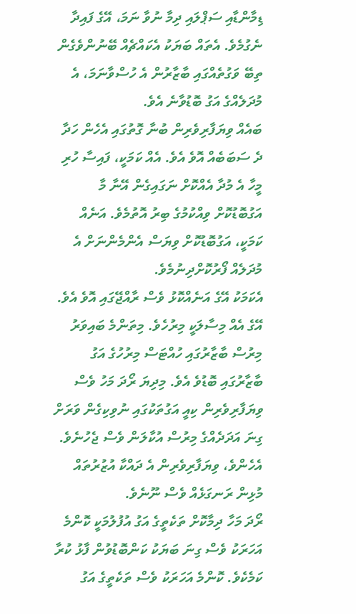ޑިމާންޑާއި ސަޕްލައި ދިމާ ނުވާ ނަމަ، އޭގެ ފައިދާ ނެގުމެވެ. އެތައް ބަޔަކު އެކައްޗެއް ބޭނުންވެގެން ތިބޭ ވަގުތެއްގައި ބާޒާރުން އެ ހުސްވާނަމަ، އެ މުދަލެއްގެ އަގު ބޮޑުވާނެ އެވެ.
ބައެއް ވިޔަފާރިވެރިން ބުނާ ގޮތުގައި އެހެން ހަދާ ދެ ސަބަބެއް އޮވެ އެވެ. އެއް ކަމަކީ، ފައިސާ ހުރި މީހާ އެ މުދާ އެއްކޮށް ނަގައިގެން އޭނާ މާ އަގުބޮޑުކޮށް ވިއްކުމުގެ ބިރު އޮތުމެވެ. އަނެއް ކަމަކީ، އަގުބޮޑުކޮށް ވިޔަސް އެންމެންނަށް އެ މުދަލެއް ފޯރުކޮށްދިނުމެވެ.
އެކަމަކު އޭގެ އަނެއްކޮޅު ވެސް ރާއްޖޭގައި އޮވެ އެވެ. އޭގެ އެއް މިސާލަކީ މިރުހެވެ. މިތަންމެ ބައިވަރު މިރުސް ބާޒާރުގައި ހުއްޓަސް މިރުހުގެ އަގު ބާޒާރުގައި ބޮޑުވެ އެވެ. މިދިޔަ ރޯދަ މަހު ވެސް ވިޔަފާރިވެރިން ކިއީ އަގުތަކުގައި ނުވިކިގެން ވަރަށް ގިނަ އަދަދެއްގެ މިރުސް އުކާލަން ވެސް ޖެހުނެވެ. އެހެންވެ، ވިޔަފާރިވެރިން އެ ދައްކާ އުޒުރުތައް މުޅިން ރަނގަޅެއް ވެސް ނޫނެވެ.
ރޯދަ މަހާ ދިމާކޮށް ތަކެތީގެ އަގު އުފުލުމަކީ ކޮންމެ އަހަރަކު ވެސް ގިނަ ބަޔަކު ކަންބޮޑުވުން ފާޅު ކުރާ ކަމެކެވެ. ކޮންމެ އަހަރަކު ވެސް ތަކެތީގެ އަގު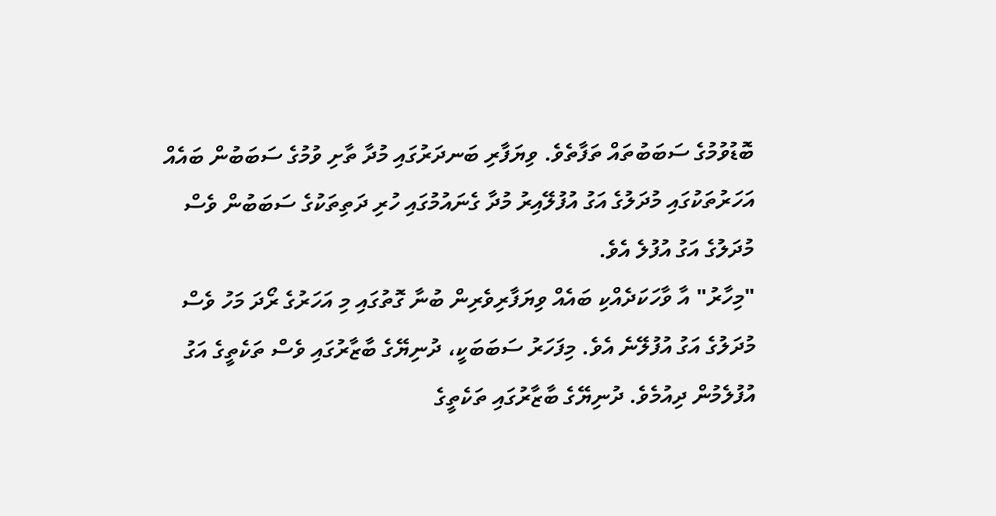ބޮޑުވުމުގެ ސަބަބުތައް ތަފާތެވެ. ވިޔަފާރި ބަނދަރުގައި މުދާ ތާށި ވުމުގެ ސަބަބުން ބައެއް އަހަރުތަކުގައި މުދަލުގެ އަގު އުފުލޭއިރު މުދާ ގެނައުމުގައި ހުރި ދަތިތަކުގެ ސަބަބުން ވެސް މުދަލުގެ އަގު އުފުލެ އެވެ.
"މިހާރު" އާ ވާހަކަދެއްކި ބައެއް ވިޔަފާރިވެރިން ބުނާ ގޮތުގައި މި އަހަރުގެ ރޯދަ މަހު ވެސް މުދަލުގެ އަގު އުފުލޭނެ އެވެ. މިފަހަރު ސަބަބަކީ، ދުނިޔޭގެ ބާޒާރުގައި ވެސް ތަކެތީގެ އަގު އުފުލެމުން ދިއުމެވެ. ދުނިޔޭގެ ބާޒާރުގައި ތަކެތީގެ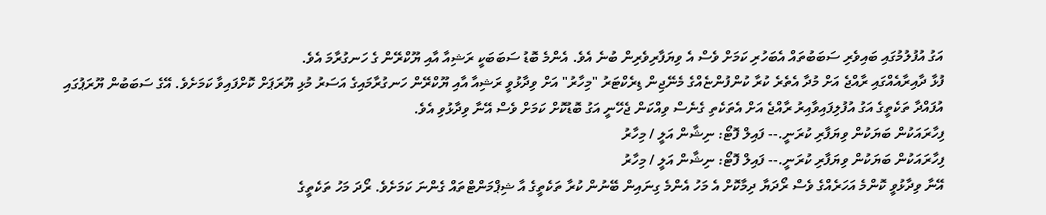އަގު އުފުލުމުގައި ބައިވެރި ސަބަބުތައް އެބަހުރި ކަމަށް ވެސް އެ ވިޔަފާރިވެރިން ބުނެ އެވެ. އެންމެ ބޮޑު ސަބަބަކީ ރަޝިއާ އާއި ޔޫކްރޭން ގެ ހަނގުރާމަ އެވެ.
ފުޅާ ދާއިރާއެއްގައި ރާއްޖެ އަށް މުދާ އެތެރެ ކުރާ ކުންފުންޏެއްގެ މެނޭޖިން ޑިރެކްޓަރު "މިހާރު" އަށް ވިދާޅުވީ ރަޝިއާ އާއި ޔޫކްރޭން ހަނގުރާމައިގެ އަސަރު މުޅި ޔޫރަޕަށް ކޮށްފައިވާ ކަމަށެވެ. އޭގެ ސަބަބުން ޔޫރަޕުގައި އުފައްދާ ތަކެތީގެ އަގު އުފުލިފައިވާއިރު ރާއްޖެ އަށް އެތަކެތި ގެނެސް ވިއްކަން ޖެހޭނީ އަގު ބޮޑުކޮށް ކަމަށް ވެސް އޭނާ ވިދާޅުވި އެވެ.
ފިހާރައަކުން ބަޔަކުން ވިޔަފާރި ކުރަނީ.-- ފައިލް ފޮޓޯ: ނިޝާން އަލީ / މިހާރު
ފިހާރައަކުން ބަޔަކުން ވިޔަފާރި ކުރަނީ.-- ފައިލް ފޮޓޯ: ނިޝާން އަލީ / މިހާރު
އޭނާ ވިދާޅުވީ ކޮންމެ އަހަރެއްގެ ވެސް ރޯދަޔާ ދިމާކޮށް އެ މަހު އެންމެ ގިނައިން ބޭނުން ކުރާ ތަކެތީގެ އާ ޝިޕްމަންޓްތައް ގެންނަ ކަމަށެވެ. ރޯދަ މަހު ތަކެތީގެ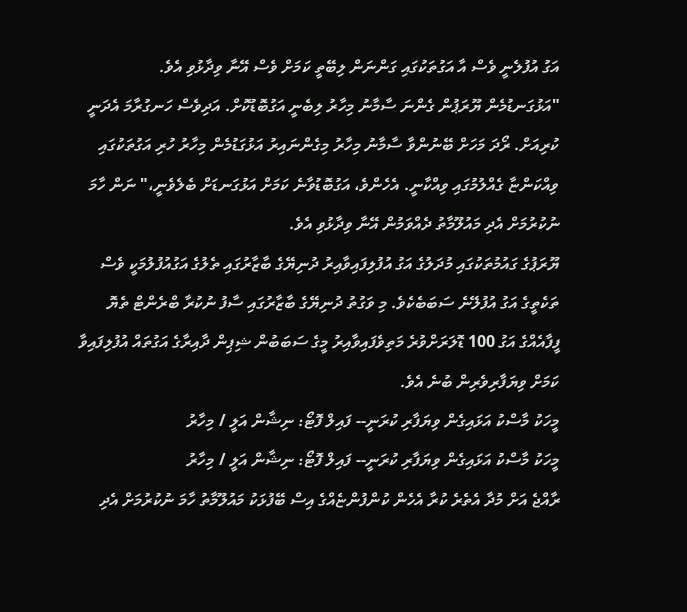އަގު އުފުލެނީ ވެސް އާ އަގުތަކުގައި ގަންނަން ލިބޭތީ ކަމަށް ވެސް އޭނާ ވިދާޅުވި އެވެ.
"އަޅުގަނޑުމެން ޔޫރަޕުން ގެންނަ ސާމާނު މިހާރު ލިބެނީ އަގުބޮޑުކޮށް. އަދިވެސް ހަނގުރާމަ އެދަނީ ކުރިއަށް. ރޯދަ މަހަށް ބޭނުންވާ ސާމާނު މިހާރު މިގެންނައިރު އަޅުގަޑުމެން މިހާރު ހުރި އަގުތަކުގައި ވިއްކަންޏާ ގެއްލުމުގައި ވިއްކާނީ. އެހެންވެ، އަގުބޮޑުވާނެ ކަމަށް އަޅުގަނޑަށް ބެލެވެނީ،" ނަން ހާމަ ނުކުރުމަށް އެދި މައުލޫމާތު ދެއްވަމުން އޭނާ ވިދާޅުވި އެވެ.
ޔޫރަޕުގެ ގައުމުތަކުގައި މުދަލުގެ އަގު އުފުލިފައިވާއިރު ދުނިޔޭގެ ބާޒާރުގައި ތެލުގެ އަގުއުފުލުމަކީ ވެސް ތަކެތީގެ އަގު އުފުލޭނެ ސަބަބެކެވެ. މި ވަގުތު ދުނިޔޭގެ ބާޒާރުގައި ސާފު ނުކުރާ ބްރެންޓް ތެޔޮ ފީފާއެއްގެ އަގު 100 ޑޮލަރަށްވުރެ މަތިވެފައިވާއިރު މީގެ ސަބަބުން ޝިޕިން ދާއިރާގެ އަގުތައް އުފުލިފައިވާ ކަމަށް ވިޔަފާރިވެރިން ބުނެ އެވެ.
މީހަކު މާސްކު އަޅައިގެން ވިޔަފާރި ކުރަނީ-- ފައިލް ފޮޓޯ: ނިޝާން އަލީ / މިހާރު
މީހަކު މާސްކު އަޅައިގެން ވިޔަފާރި ކުރަނީ-- ފައިލް ފޮޓޯ: ނިޝާން އަލީ / މިހާރު
ރާއްޖެ އަށް މުދާ އެތެރެ ކުރާ އެހެން ކުންފުންޏެއްގެ އިސް ބޭފުޅަކު މައުލޫމާތު ހާމަ ނުކުރުމަށް އެދި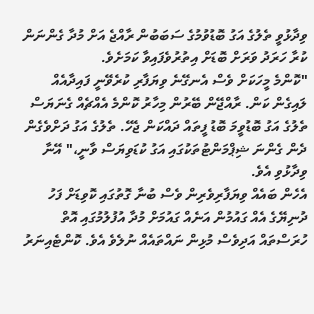ވިދާޅުވީ ތެލުގެ އަގު ބޮޑުވުމުގެ ސަބަބުން ރާއްޖެ އަށް މުދާ ގެންނަން ކުރާ ހަރަދު ވަރަށް ބޮޑަށް އިތުރުވެފައިވާ ކަމަށެވެ.
"ކޮންމެ މީހަކަށް ވެސް އެނގޭނެ ވިޔަފާރި ކުރެވޭނީ ފައިދާއެއް ލައިގެން ކަން. ރާއްޖޭން ބޭރުން މިހާރު ކޮންމެ އެއްޗެއް ގެނަޔަސް ތެލުގެ އަގު ބޮޑުވީމަ ބޮޑު ފީތައް ދައްކަން ޖެހޭ. ތެލުގެ އަގު ދަށްވެގެން ދެން ގެންނަ ޝިޕްމަންޓުތަކުގައި އަގު ކުޑަވިޔަސް ވާނީ،" އޭނާ ވިދާޅުވި އެވެ.
އެހެން ބައެއް ވިޔަފާރިވެރިން ވެސް ބުނާ ގޮތުގައި ކޮވިޑަށް ފަހު ދުނިޔޭގެ އެއް ގައުމުން އަނެއް ގައުމަށް މުދާ އުފުލުމުގައި އޮތް ހުރަސްތައް އަދިވެސް މުޅިން ނައްތައެއް ނުލެވެ އެވެ. ކޮންޓެއިނަރު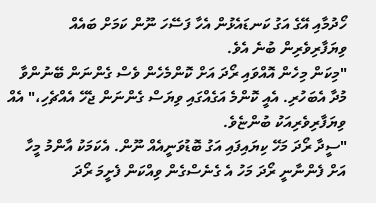ހޯދުމާއި އޭގެ އަގު ކަނޑައެޅުން އެހާ ފަސޭހަ ނޫން ކަމަށް ބައެއް ވިޔަފާރިވެރިން ބުނެ އެވެ.
"މިކަން މިހެން އޮއްވައި ރޯދަ އަށް ކޮންމެހެން ވެސް ގެންނަން ބޭނުންވާ މުދާ އެބަހުރި. އެއީ ކޮންމެ އަގެއްގައި ވިޔަސް ގެންނަން ޖެހޭ އެއްޗެހި،" އެއް ވިޔަފާރިވެރިއަކު ބުންޏެވެ.
"ސީދާ ރޯދަ މަހޭ ކިޔައިފައި އަގު ބޮޑުވަނީއެއް ނޫން. އެކަމަކު އާންމު މީހާ އަށް ފެންނާނީ ރޯދަ މަހު އެ ގެނެސްގެން ވިއްކަން ފެށީމަ ރޯދަ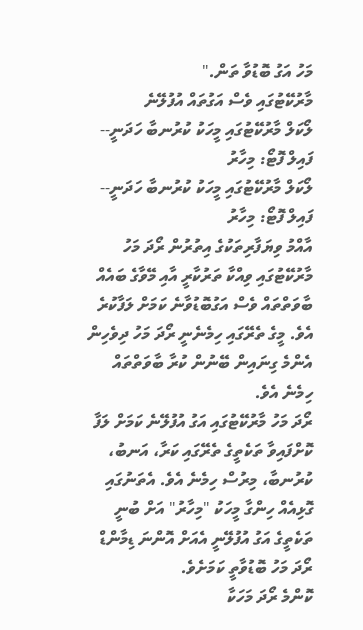މަހު އަގު ބޮޑުވާ ތަން."
މާރުކޭޓުގައި ވެސް އަގުތައް އުފުލޭނެ
ލޯކަލް މާރުކޭޓުގައި މީހަކު ކުރުނބާ ހަދަނީ-- ފައިލް ފޮޓޯ: މިހާރު
ލޯކަލް މާރުކޭޓުގައި މީހަކު ކުރުނބާ ހަދަނީ-- ފައިލް ފޮޓޯ: މިހާރު
އާއްމު ވިޔަފާރިތަކުގެ އިތުރުން ރޯދަ މަހު މާރުކޭޓުގައި ވިއްކާ ތަރުކާރީ އާއި މޭވާގެ ބައެއް ބާވަތްތައް ވެސް އަގުބޮޑުވާނެ ކަމަށް ލަފާކުރެ އެވެ. މީގެ ތެރޭގައި ހިމެނެނީ ރޯދަ މަހު ދިވެހިން އެންމެ ގިނައިން ބޭނުން ކުރާ ބާވަތްތައް ހިމެނެ އެވެ.
ރޯދަ މަހު މާރުކޭޓުގައި އަގު އުފުލޭނެ ކަމަށް ލަފާ ކޮށްފައިވާ ތަކެތީގެ ތެރޭގައި ކަރާ، އަނބު، ކުރުނބާ، މިރުސް ހިމެނެ އެވެ. އެތަނުގައި ގޮޅިއެއް ހިންގާ މީހަކު "މިހާރު" އަށް ބުނީ ތަކެތީގެ އަގު އުފުލޭނީ އެއަށް އޮންނަ ޑިމާންޑް ރޯދަ މަހު ބޮޑުވާތީ ކަމަށެވެ.
ކޮންމެ ރޯދަ މަހަކާ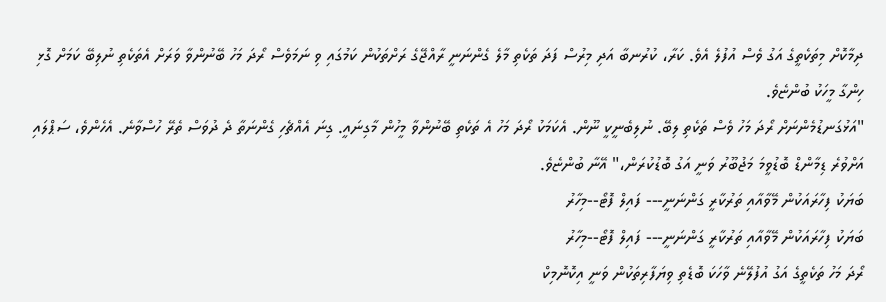ދިމާކޮށް މިތަކެތީގެ އަގު ވެސް އުފުލެ އެވެ. ކަރާ، ކުރުނބާ އަދި މިރުސް ފަދަ ތަކެތި މާލެ ގެންނަނީ ރާއްޖޭގެ ރަށްތަކުން ކަމުގައި ވި ނަމަވެސް ރޯދަ މަހު ބޭނުންވާ ވަރަށް އެތަކެތި ނުލިބޭ ކަމަށް ގޮޅި ހިންގާ މީހަކު ބުންޏެވެ.
"އަޅުގަނޑުމެންނަށް ރޯދަ މަހު ވެސް ތަކެތި ލިބޭ. ނުލިބެނީކީ ނޫން. އެކަމަކު ރޯދަ މަހު އެ ތަކެތި ބޭނުންވާ މީހުން މާގިނައީ. ގިނަ އެއްޗެހި ގެންނަތާ ދެ ދުވަސް ތެރޭ ހުސްވާނެ. އެހެންވެ، ސަޕްލައި އަށްވުރެ ޑިމާންޑް ބޮޑުވީމަ މަޖުބޫރު ވަނީ އަގު ބޮޑުކުރަން،" އޭނާ ބުންޏެވެ.
ބަޔަކު ފިހާރައަކުން މޭވާއާއި ތަރުކާރީ ގަންނަނީ--- ފައިލް ފޮޓޯ--މިހާރު
ބަޔަކު ފިހާރައަކުން މޭވާއާއި ތަރުކާރީ ގަންނަނީ--- ފައިލް ފޮޓޯ--މިހާރު
ރޯދަ މަހު ތަކެތީގެ އަގު އުފުލޭނެ ވާހަކަ ބޮޑެތި ވިޔަފާރިތަކުން ވަނީ އިކޮނޮމިކް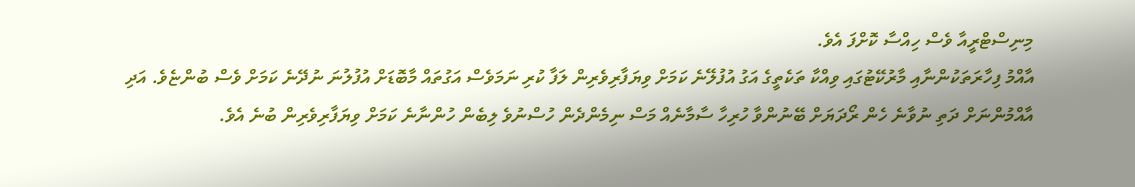މިނިސްޓްރީއާ ވެސް ހިއްސާ ކޮށްފަ އެވެ.
އާއްމު ފިހާރަތަކުންނާއި މާރުކޭޓުގައި ވިއްކާ ތަކެތީގެ އަގު އުފުލޭނެ ކަމަށް ވިޔަފާރިވެރިން ލަފާ ކުރި ނަމަވެސް އަގުތައް މާބޮޑަށް އުފުލުނަ ނުދޭނެ ކަމަށް ވެސް ބުންޏެވެ. އަދި އާއްމުންނަށް ދަތި ނުވާނެ ހެން ރޯދަޔަށް ބޭނުންވާ ހުރިހާ ސާމާނެއް މަސް ނިމެންދެން ހުސްނުވެ ލިބެން ހުންނާނެ ކަމަށް ވިޔަފާރިވެރިން ބުނެ އެވެ.